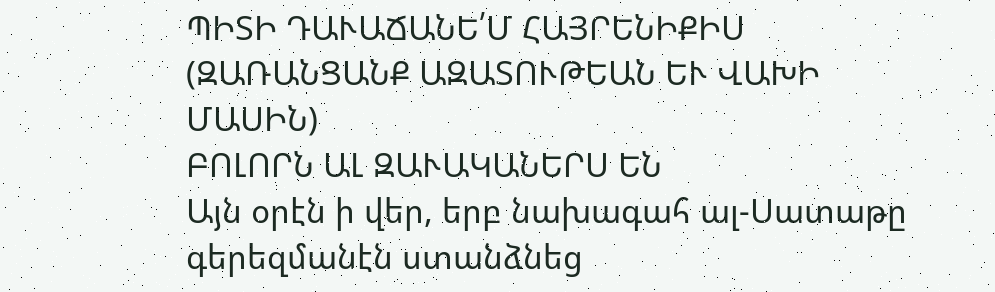ՊԻՏԻ ԴԱՒԱՃԱՆԵ՛Մ ՀԱՅՐԵՆԻՔԻՍ (ԶԱՌԱՆՑԱՆՔ ԱԶԱՏՈՒԹԵԱՆ ԵՒ ՎԱԽԻ ՄԱՍԻՆ)
ԲՈԼՈՐՆ ԱԼ ԶԱՒԱԿԱՆԵՐՍ ԵՆ
Այն օրէն ի վեր, երբ նախագահ ալ-Սատաթը գերեզմանէն ստանձնեց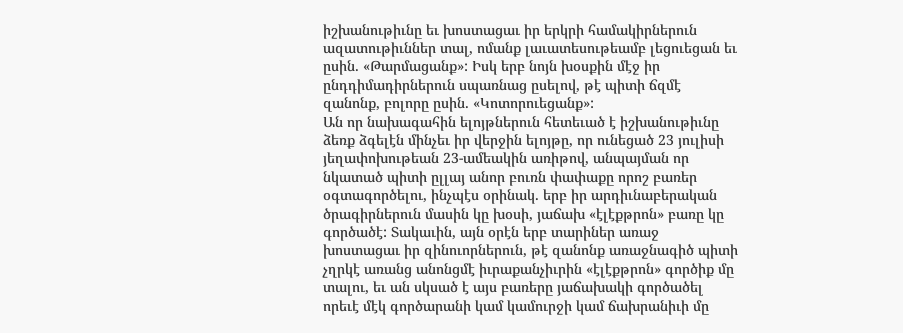իշխանութիւնը եւ խոստացաւ իր երկրի համակիրներուն ազատութիւններ տալ, ոմանք լաւատեսութեամբ լեցուեցան եւ ըսին. «Թարմացանք»: Իսկ երբ նոյն խօսքին մէջ իր ընդդիմադիրներուն սպառնաց ըսելով, թէ պիտի ճզմէ զանոնք, բոլորը ըսին. «Կոտորուեցանք»:
Ան որ նախագահին ելոյթներուն հետեւած է իշխանութիւնը ձեռք ձգելէն մինչեւ իր վերջին ելոյթը, որ ունեցած 23 յուլիսի յեղափոխութեան 23-ամեակին առիթով, անպայման որ նկատած պիտի ըլլայ անոր բուռն փափաքը որոշ բառեր օգտագործելու, ինչպէս օրինակ. երբ իր արդիւնաբերական ծրագիրներուն մասին կը խօսի, յաճախ «էլէքթրոն» բառը կը գործածէ: Տակաւին, այն օրէն երբ տարիներ առաջ խոստացաւ իր զինուորներուն, թէ զանոնք առաջնագիծ պիտի չղրկէ առանց անոնցմէ իւրաքանչիւրին «էլէքթրոն» գործիք մը տալու, եւ ան սկսած է այս բառերը յաճախակի գործածել որեւէ մէկ գործարանի կամ կամուրջի կամ ճախրանիւի մը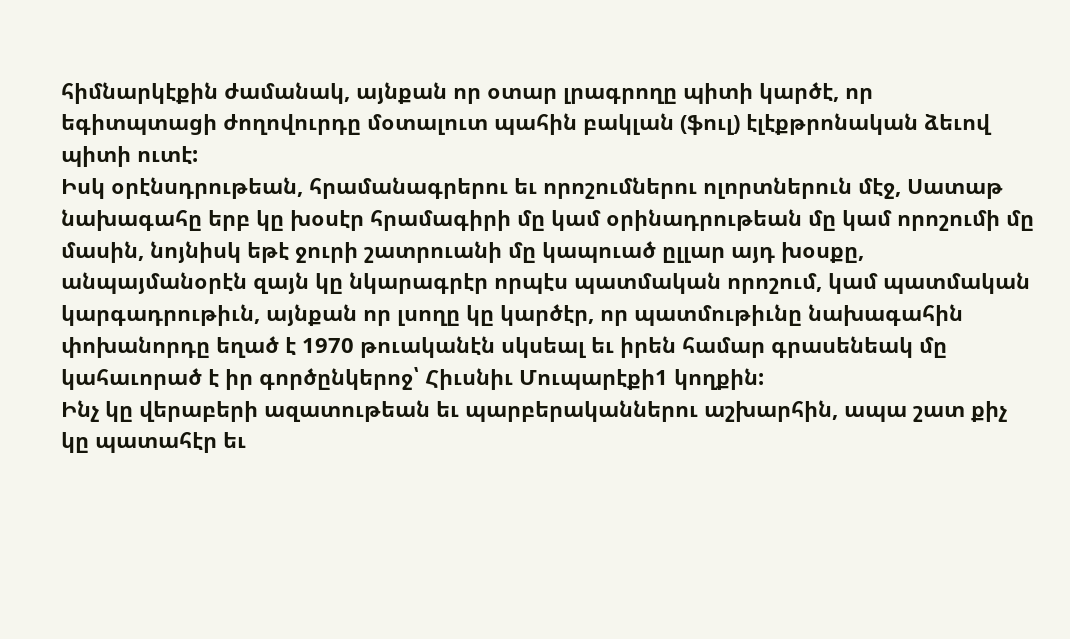հիմնարկէքին ժամանակ, այնքան որ օտար լրագրողը պիտի կարծէ, որ եգիտպտացի ժողովուրդը մօտալուտ պահին բակլան (ֆուլ) էլէքթրոնական ձեւով պիտի ուտէ:
Իսկ օրէնսդրութեան, հրամանագրերու եւ որոշումներու ոլորտներուն մէջ, Սատաթ նախագահը երբ կը խօսէր հրամագիրի մը կամ օրինադրութեան մը կամ որոշումի մը մասին, նոյնիսկ եթէ ջուրի շատրուանի մը կապուած ըլլար այդ խօսքը, անպայմանօրէն զայն կը նկարագրէր որպէս պատմական որոշում, կամ պատմական կարգադրութիւն, այնքան որ լսողը կը կարծէր, որ պատմութիւնը նախագահին փոխանորդը եղած է 1970 թուականէն սկսեալ եւ իրեն համար գրասենեակ մը կահաւորած է իր գործընկերոջ՝ Հիւսնիւ Մուպարէքի1 կողքին:
Ինչ կը վերաբերի ազատութեան եւ պարբերականներու աշխարհին, ապա շատ քիչ կը պատահէր եւ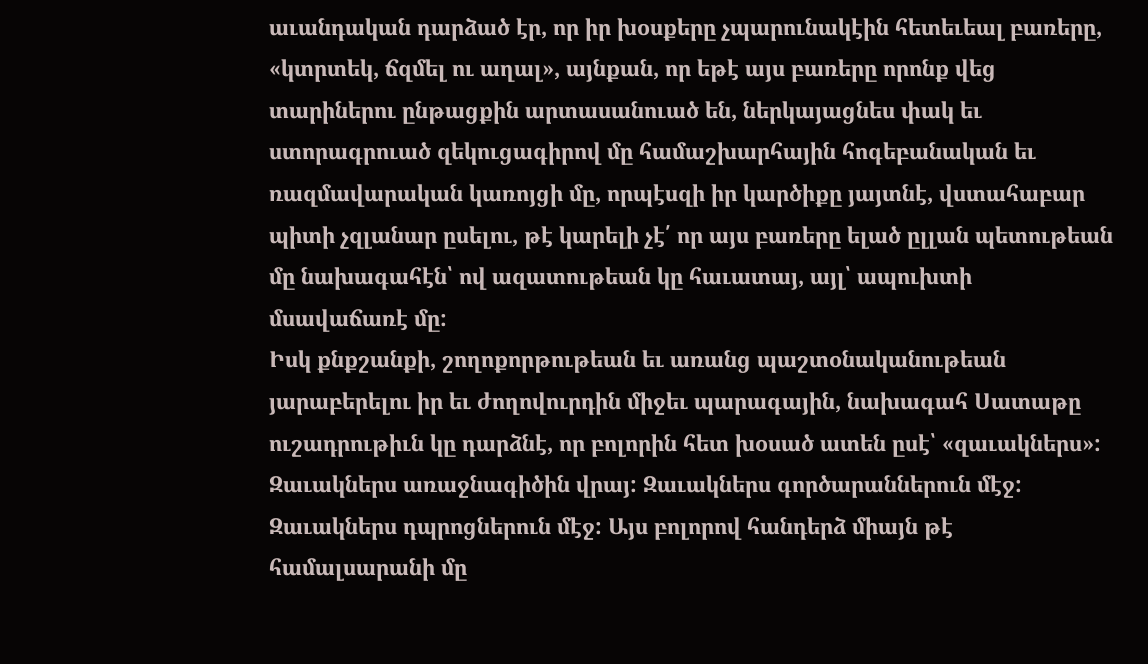աւանդական դարձած էր, որ իր խօսքերը չպարունակէին հետեւեալ բառերը, «կտրտեկ, ճզմել ու աղալ», այնքան, որ եթէ այս բառերը որոնք վեց տարիներու ընթացքին արտասանուած են, ներկայացնես փակ եւ ստորագրուած զեկուցագիրով մը համաշխարհային հոգեբանական եւ ռազմավարական կառոյցի մը, որպէսզի իր կարծիքը յայտնէ, վստահաբար պիտի չզլանար ըսելու, թէ կարելի չէ՛ որ այս բառերը ելած ըլլան պետութեան մը նախագահէն՝ ով ազատութեան կը հաւատայ, այլ՝ ապուխտի մսավաճառէ մը:
Իսկ քնքշանքի, շողոքորթութեան եւ առանց պաշտօնականութեան յարաբերելու իր եւ ժողովուրդին միջեւ պարագային, նախագահ Սատաթը ուշադրութիւն կը դարձնէ, որ բոլորին հետ խօսած ատեն ըսէ՝ «զաւակներս»: Զաւակներս առաջնագիծին վրայ: Զաւակներս գործարաններուն մէջ: Զաւակներս դպրոցներուն մէջ: Այս բոլորով հանդերձ միայն թէ համալսարանի մը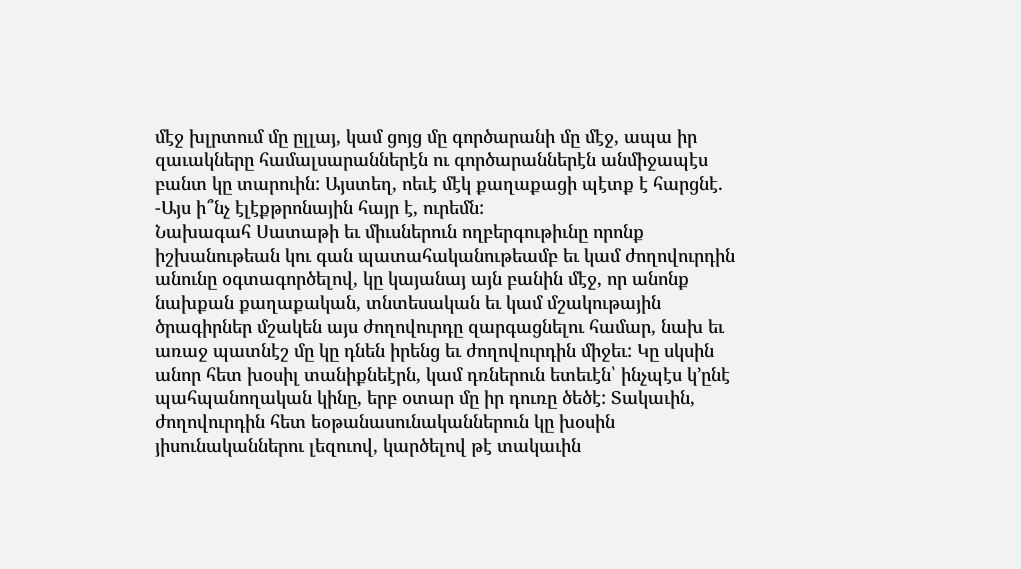մէջ խլրտում մը ըլլայ, կամ ցոյց մը գործարանի մը մէջ, ապա իր զաւակները համալսարաններէն ու գործարաններէն անմիջապէս բանտ կը տարուին: Այստեղ, ոեւէ մէկ քաղաքացի պէտք է հարցնէ.
-Այս ի՞նչ էլէքթրոնային հայր է, ուրեմն:
Նախագահ Սատաթի եւ միւսներուն ողբերգութիւնը որոնք իշխանութեան կու գան պատահականութեամբ եւ կամ ժողովուրդին անունը օգտագործելով, կը կայանայ այն բանին մէջ, որ անոնք նախքան քաղաքական, տնտեսական եւ կամ մշակութային ծրագիրներ մշակեն այս ժողովուրդը զարգացնելու համար, նախ եւ առաջ պատնէշ մը կը դնեն իրենց եւ ժողովուրդին միջեւ: Կը սկսին անոր հետ խօսիլ տանիքնեէրն, կամ դռներուն ետեւէն՝ ինչպէս կ՚ընէ պահպանողական կինը, երբ օտար մը իր դուռը ծեծէ: Տակաւին, ժողովուրդին հետ եօթանասունականներուն կը խօսին յիսունականներու լեզուով, կարծելով թէ տակաւին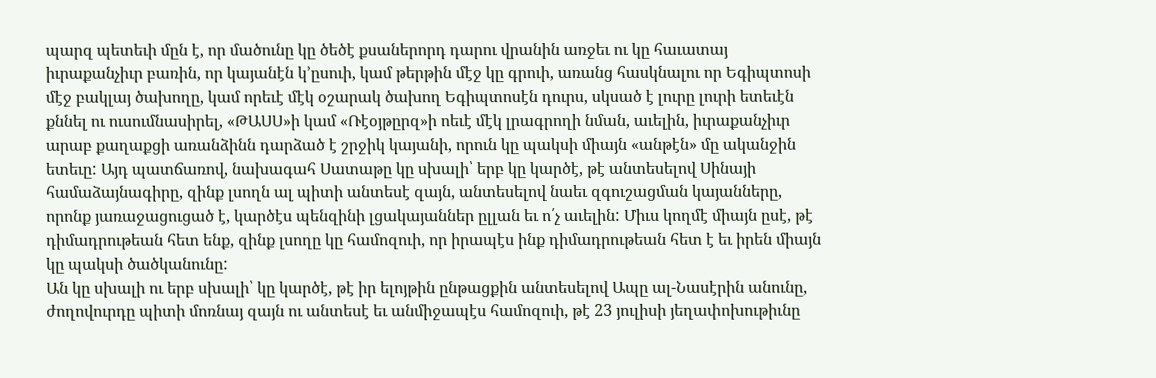պարզ պետեւի մըն է, որ մածունը կը ծեծէ քսաներորդ դարու վրանին առջեւ ու կը հաւատայ իւրաքանչիւր բառին, որ կայանէն կ՚ըսուի, կամ թերթին մէջ կը գրուի, առանց հասկնալու որ Եգիպտոսի մէջ բակլայ ծախողը, կամ որեւէ մէկ օշարակ ծախող Եգիպտոսէն դուրս, սկսած է լուրը լուրի ետեւէն քննել ու ուսումնասիրել, «ԹԱՍՍ»ի կամ «Ռէօյթըրզ»ի ոեւէ մէկ լրագրողի նման, աւելին, իւրաքանչիւր արաբ քաղաքցի առանձինն դարձած է շրջիկ կայանի, որուն կը պակսի միայն «անթէն» մը ականջին ետեւը: Այդ պատճառով, նախագահ Սատաթը կը սխալի՝ երբ կը կարծէ, թէ անտեսելով Սինայի համաձայնագիրը, զինք լսողն ալ պիտի անտեսէ զայն, անտեսելով նաեւ զգուշացման կայանները, որոնք յառաջացուցած է, կարծէս պենզինի լցակայաններ ըլլան եւ ո՛չ աւելին: Միւս կողմէ միայն ըսէ, թէ դիմադրութեան հետ ենք, զինք լսողը կը համոզուի, որ իրապէս ինք դիմադրութեան հետ է եւ իրեն միայն կը պակսի ծածկանունը:
Ան կը սխալի ու երբ սխալի՝ կը կարծէ, թէ իր ելոյթին ընթացքին անտեսելով Ապը ալ-Նասէրին անունը, ժողովուրդը պիտի մոռնայ զայն ու անտեսէ եւ անմիջապէս համոզուի, թէ 23 յուլիսի յեղափոխութիւնը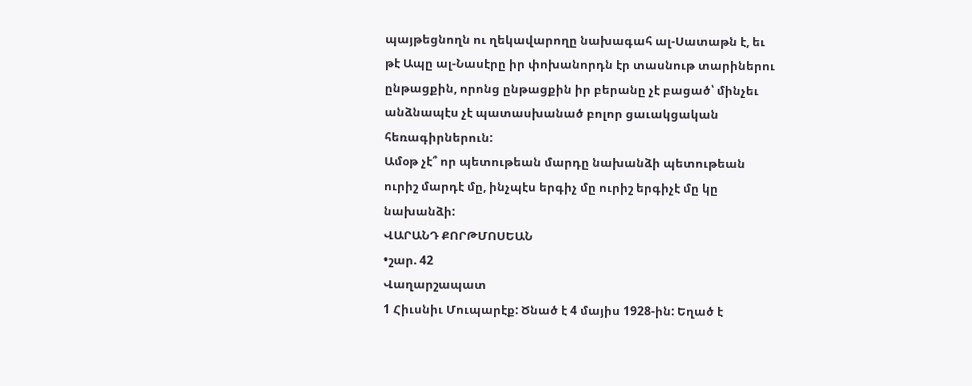պայթեցնողն ու ղեկավարողը նախագահ ալ-Սատաթն է, եւ թէ Ապը ալ-Նասէրը իր փոխանորդն էր տասնութ տարիներու ընթացքին, որոնց ընթացքին իր բերանը չէ բացած՝ մինչեւ անձնապէս չէ պատասխանած բոլոր ցաւակցական հեռագիրներուն:
Ամօթ չէ՞ որ պետութեան մարդը նախանձի պետութեան ուրիշ մարդէ մը, ինչպէս երգիչ մը ուրիշ երգիչէ մը կը նախանձի:
ՎԱՐԱՆԴ ՔՈՐԹՄՈՍԵԱՆ
•շար. 42
Վաղարշապատ
1 Հիւսնիւ Մուպարէք: Ծնած է 4 մայիս 1928-ին: Եղած է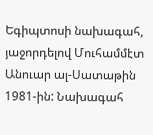Եգիպտոսի նախագահ, յաջորդելով Մուհամմէտ Անուար ալ-Սատաթին 1981-ին: Նախագահ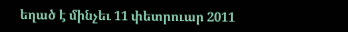եղած է մինչեւ 11 փետրուար 2011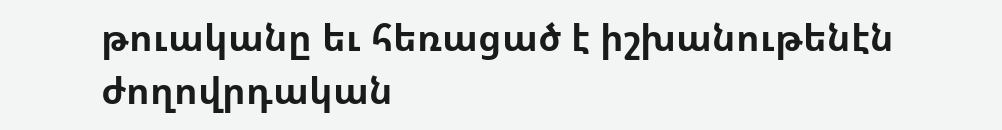թուականը եւ հեռացած է իշխանութենէն ժողովրդական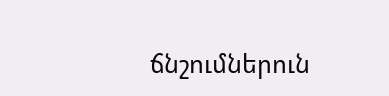ճնշումներուն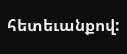հետեւանքով: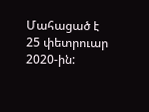Մահացած է 25 փետրուար 2020-ին: